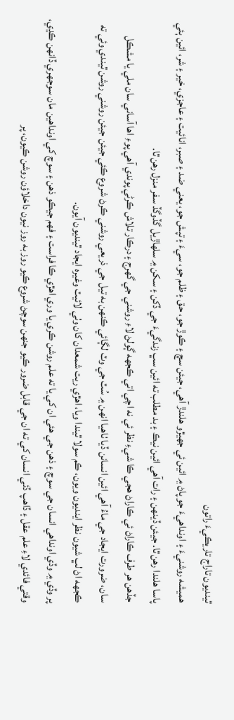ٿينديون تاراج تاريڪيءَ راتون
ھميشه روشنيءَ ۽ اونداهيءَ جو پاڻ ۾ ائين ئي جھيڙو ھلندڙ آھي، جيئن سچ ۽ ڪوڙ جو، حق ۽ ظلم جو، سيءَ ۽ تپش جو، يعني ضد ۽ صبر، انائيت ۽ عاجزي، خير ۽ شر، ائين ٻئي پاسا ھلندا رھن ٿا. جيئن ڏينهن ۽ رات آھي ائين نيڪ ۽ بد مطلب ته ائين سڀ زندگيءَ جي ڏکن ۽ سکن ۾ سلھاڙيل گڏوگڏ سفر منزل رھن ٿا.
جڏھن ھر طرف ڪاراڻ ئي ڪاراڻ ھجي ڪا شيءِ نظر ئي نه اچي اتي ڪجهه ڳولڻ لاءِ روشني جي گھرج ۽ درڪار تلاش ڪرڻي پوندي آهي پوءِ اھا آساني سان ملي يا مشڪل سان، ضرورت ايجاد جي ماءُ آھي ائين انسانن ڏيا ٺاھيا انھن ۾ سُٽ جي وٽ لڳائي ڪنھن به تيل جي ذريعي روشني ڪرڻ شروع ڪئي جيئن جيئن روشني روشن ٿيندي وئي ته ڪجهه اڻ لڀ شيون نظر اينديون ويون، ڪم سولا ٿيندا ويا، اھڙي ريت شمعدان کان وٺي لائيٽ وغيره ايجاد ٿينديون آيون.
پر وڏي ۾ وڏي اونداهي انسان جي سوچ ۽ ذھن جي ھئي ان کي يا ته علم روشن ڪري يا وري اھڙي ڪا فراست ۽ فھم جيڪو ذھن ۽ سوچ کي اونداھين مان سوجھري ڏانھن ڪڍي، وقتي فائدي لاءِ علم عقل ۽ ڏاھپ ڏئي انسان کي ته ان جي قابل ضرور ڪيو جنھن سوچڻ شروع ڪيو روز به روز نيون داخلاؤن روشن ڪيون، پر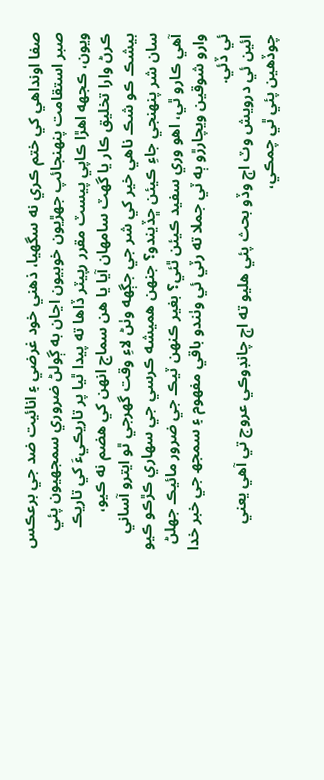صفا اونداهي کي ختم ڪري نه سگھيا، ذھني خود غرضي ۽ انائيت ضد جي برعڪس صبر استقامت پنهنجائپ جھڙيون خوبيون اڃان به ڳولڻ ضروري سمجھيون پئي ويون، ڪجهه اھڙا ڪاپي پيسٽ مقرر رپيٽر ڏاھا ته پيدا ٿيا پر تاريڪيءَ کي تاريڪ ڪرڻ وارا تخليق ڪار يا گھٽ سامھان آيا يا ھن سماج انھن کي ھضم نه ڪيو، بيشڪ ڪو شڪ ناھي خير کي شر جي جڳهه وٺڻ لاءِ وقت گھرجي ٿو ايترو آساني سان شر پنهنجي جاءِ ڪيئن ڇڏيندو؟ جنھن ھميشه ڪرسي جي سھاري ڪڙڪو ڪيو آھي ڪارو ٿي، اھو وري سفيد ڪيئن ٿئي؟ بغير ڪنهن ٽيڪ جي ضرور مائيڪ جھلڻ وارو شوقين ويچارڙو ٻه ٽي جملا ته رٽي ئي وٺندو باقي مفھوم ۽ سمجھ جي خبر خدا ئي ڏئي.
ائين ئي درويش وٽ اڄ وڏو بحث پئي ھليو ته اڄ چانڊوڪي عروج تي آھي يعني چوڏھين پئي ٿي چمڪي،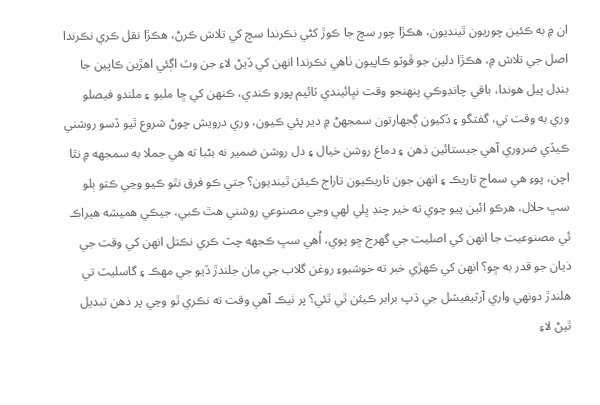ان ۾ به ڪئين چوريون ٿينديون، ھڪڙا چور سچ جا ڪوڙ کڻي نڪرندا سچ کي تلاش ڪرڻ، ھڪڙا نقل ڪري نڪرندا اصل جي تلاش ۾، ھڪڙا دلين جو ڦوٽو ڪاپيون ٺاھي نڪرندا انھن کي ڏيڻ لاءِ جن وٽ اڳئي اھڙين ڪاپين جا بنڊل پيل ھوندا، باقي چانڊوڪي پنهنجو وقت نڀائيندي ٽائيم پورو ڪندي، ڪنھن کي ڇا مليو ۽ ملندو فيصلو وري به وقت تي، گفتگو ۽ ڏکيون ڳجھارتون سمجھڻ ۾ دير پئي ڪيون، وري درويش چوڻ شروع ٿيو ڏسو روشني ڪيڏي ضروري آھي جيستائين ذھن ۽ دماغ روشن خيال ۽ دل روشن ضمير نه بڻبا ته ھي جملا به سمجهه ۾ نٿا اچن، پوءِ ھي سماج تاريڪ ۽ انھن جون تاريڪيون تاراج ڪيئن ٿينديون؟ جتي ڪو فرق نٿو ڪيو وڃي ڪتو ٻلو سڀ حلال، ھرڪو ائين پيو چوي ته خير چنڊ ڀلي لھي وڃي مصنوعي روشني ھٿ ڪبي، جيڪي ھميشه ھيراڪ ئي مصنوعيت جا انھن کي اصليت جي گھرج ڇو پوي، اُھي سڀ ڪجهه چٽ ڪري نڪتل انھن کي وقت جي ذيان جو قدر به ڇو؟ انھن کي ڪھڙي خبر ته خوشبوءِ روغن گلاب جي مان جلندڙ ڏيو جي مھڪ ۽ گاسليٽ تي ھلندڙ دونھي واري آرٽيفيشل جي ڌپ برابر ڪيئن ٿي ٿئي؟ پر ٺيڪ آھي وقت ته نڪري ٿو وڃي پر ذھن تبديل ٿيڻ لاءِ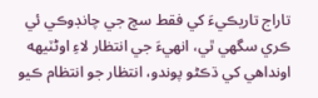تاراج تاريڪيءَ کي فقط سچ جي چانڊوڪي ئي ڪري سگھي ٿي، انھيءَ جي انتظار لاءِ اوڻٽيهه اونداهي کي ڌڪڻو پوندو، انتظار جو انتظام ڪيو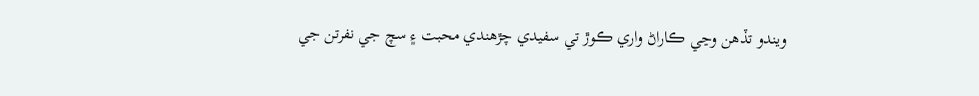ويندو تڏھن وڃي ڪاراڻ واري ڪوڙ تي سفيدي چڙھندي محبت ۽ سچ جي نفرتن جي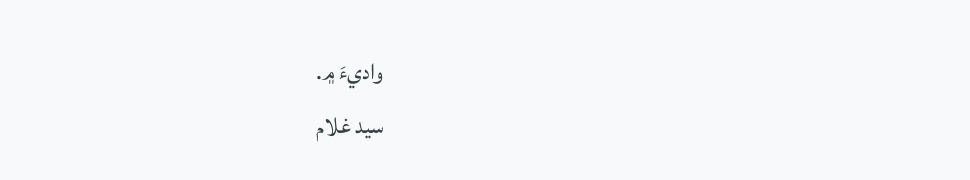واديءَ ۾.
سيد غلام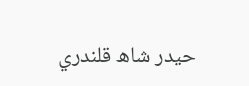حيدر شاھ قلندري